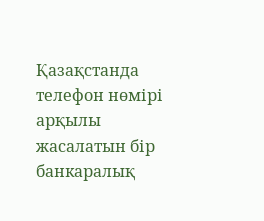Қазақстанда телефон нөмірі арқылы жасалатын бір банкаралық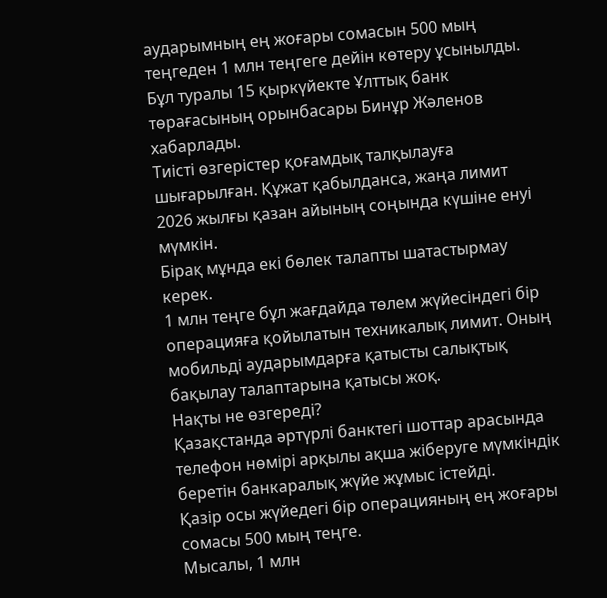аударымның ең жоғары сомасын 500 мың теңгеден 1 млн теңгеге дейін көтеру ұсынылды.
Бұл туралы 15 қыркүйекте Ұлттық банк төрағасының орынбасары Бинұр Жәленов хабарлады.
Тиісті өзгерістер қоғамдық талқылауға шығарылған. Құжат қабылданса, жаңа лимит 2026 жылғы қазан айының соңында күшіне енуі мүмкін.
Бірақ мұнда екі бөлек талапты шатастырмау керек.
1 млн теңге бұл жағдайда төлем жүйесіндегі бір операцияға қойылатын техникалық лимит. Оның мобильді аударымдарға қатысты салықтық бақылау талаптарына қатысы жоқ.
Нақты не өзгереді?
Қазақстанда әртүрлі банктегі шоттар арасында телефон нөмірі арқылы ақша жіберуге мүмкіндік беретін банкаралық жүйе жұмыс істейді.
Қазір осы жүйедегі бір операцияның ең жоғары сомасы 500 мың теңге.
Мысалы, 1 млн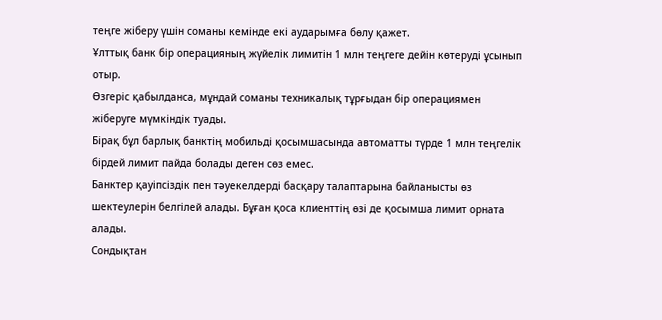теңге жіберу үшін соманы кемінде екі аударымға бөлу қажет.
Ұлттық банк бір операцияның жүйелік лимитін 1 млн теңгеге дейін көтеруді ұсынып отыр.
Өзгеріс қабылданса, мұндай соманы техникалық тұрғыдан бір операциямен жіберуге мүмкіндік туады.
Бірақ бұл барлық банктің мобильді қосымшасында автоматты түрде 1 млн теңгелік бірдей лимит пайда болады деген сөз емес.
Банктер қауіпсіздік пен тәуекелдерді басқару талаптарына байланысты өз шектеулерін белгілей алады. Бұған қоса клиенттің өзі де қосымша лимит орната алады.
Сондықтан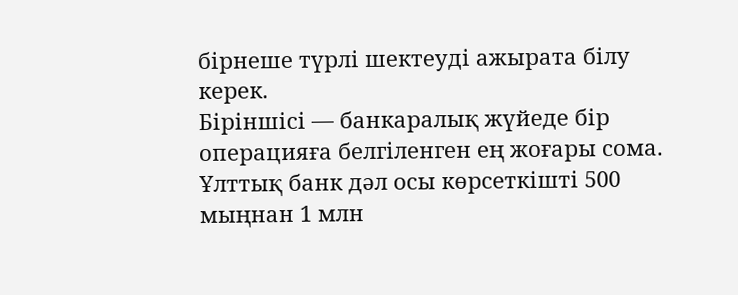бірнеше түрлі шектеуді ажырата білу керек.
Біріншісі — банкаралық жүйеде бір операцияға белгіленген ең жоғары сома. Ұлттық банк дәл осы көрсеткішті 500 мыңнан 1 млн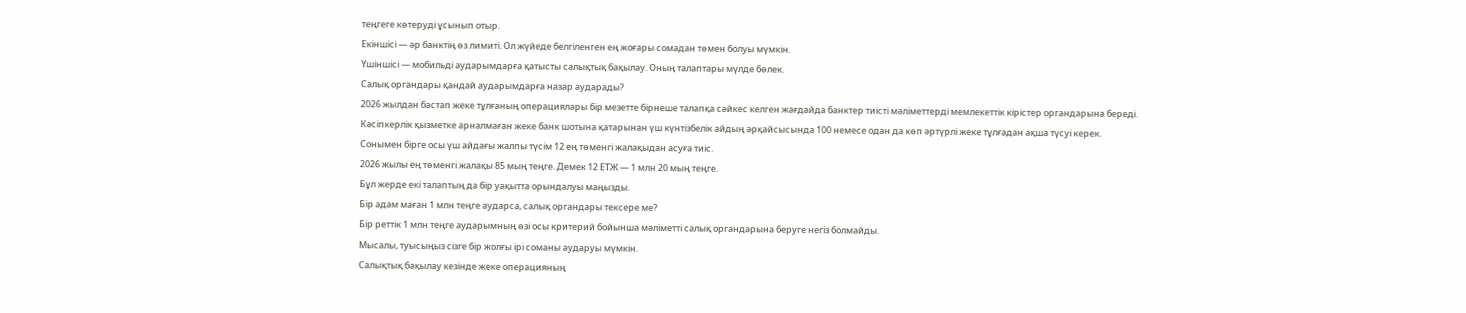теңгеге көтеруді ұсынып отыр.
Екіншісі — әр банктің өз лимиті. Ол жүйеде белгіленген ең жоғары сомадан төмен болуы мүмкін.
Үшіншісі — мобильді аударымдарға қатысты салықтық бақылау. Оның талаптары мүлде бөлек.
Салық органдары қандай аударымдарға назар аударады?
2026 жылдан бастап жеке тұлғаның операциялары бір мезетте бірнеше талапқа сәйкес келген жағдайда банктер тиісті мәліметтерді мемлекеттік кірістер органдарына береді.
Кәсіпкерлік қызметке арналмаған жеке банк шотына қатарынан үш күнтізбелік айдың әрқайсысында 100 немесе одан да көп әртүрлі жеке тұлғадан ақша түсуі керек.
Сонымен бірге осы үш айдағы жалпы түсім 12 ең төменгі жалақыдан асуға тиіс.
2026 жылы ең төменгі жалақы 85 мың теңге. Демек 12 ЕТЖ — 1 млн 20 мың теңге.
Бұл жерде екі талаптың да бір уақытта орындалуы маңызды.
Бір адам маған 1 млн теңге аударса, салық органдары тексере ме?
Бір реттік 1 млн теңге аударымның өзі осы критерий бойынша мәліметті салық органдарына беруге негіз болмайды.
Мысалы, туысыңыз сізге бір жолғы ірі соманы аударуы мүмкін.
Салықтық бақылау кезінде жеке операцияның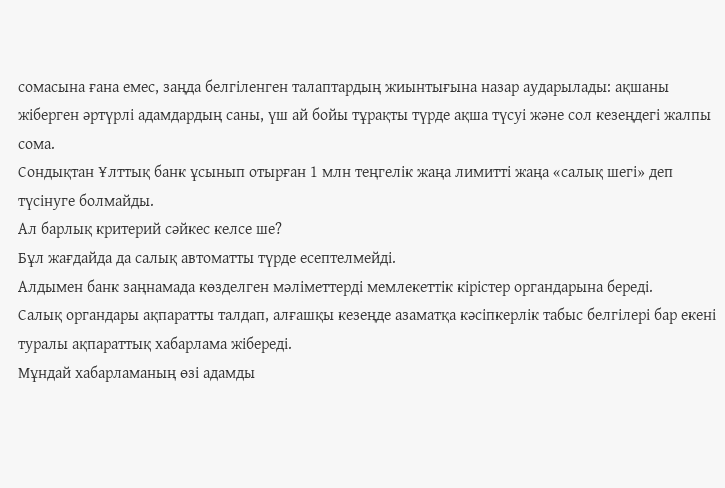сомасына ғана емес, заңда белгіленген талаптардың жиынтығына назар аударылады: ақшаны жіберген әртүрлі адамдардың саны, үш ай бойы тұрақты түрде ақша түсуі және сол кезеңдегі жалпы сома.
Сондықтан Ұлттық банк ұсынып отырған 1 млн теңгелік жаңа лимитті жаңа «салық шегі» деп түсінуге болмайды.
Ал барлық критерий сәйкес келсе ше?
Бұл жағдайда да салық автоматты түрде есептелмейді.
Алдымен банк заңнамада көзделген мәліметтерді мемлекеттік кірістер органдарына береді.
Салық органдары ақпаратты талдап, алғашқы кезеңде азаматқа кәсіпкерлік табыс белгілері бар екені туралы ақпараттық хабарлама жібереді.
Мұндай хабарламаның өзі адамды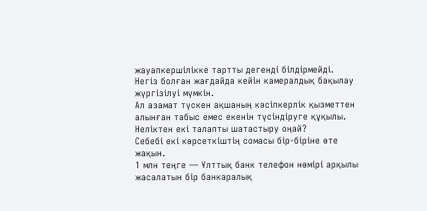жауапкершілікке тартты дегенді білдірмейді.
Негіз болған жағдайда кейін камералдық бақылау жүргізілуі мүмкін.
Ал азамат түскен ақшаның кәсіпкерлік қызметтен алынған табыс емес екенін түсіндіруге құқылы.
Неліктен екі талапты шатастыру оңай?
Себебі екі көрсеткіштің сомасы бір-біріне өте жақын.
1 млн теңге — Ұлттық банк телефон нөмірі арқылы жасалатын бір банкаралық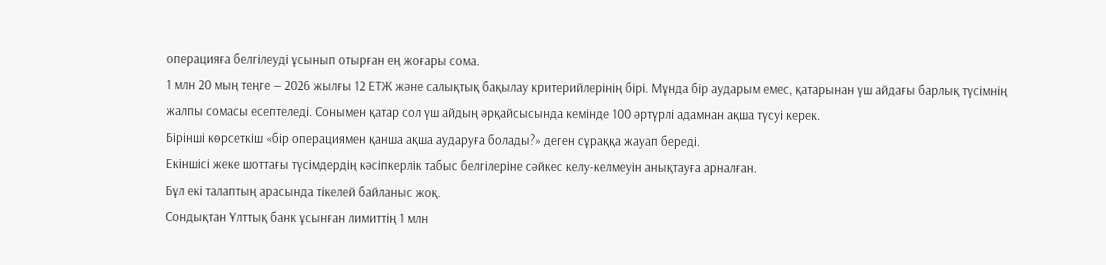операцияға белгілеуді ұсынып отырған ең жоғары сома.
1 млн 20 мың теңге — 2026 жылғы 12 ЕТЖ және салықтық бақылау критерийлерінің бірі. Мұнда бір аударым емес, қатарынан үш айдағы барлық түсімнің жалпы сомасы есептеледі. Сонымен қатар сол үш айдың әрқайсысында кемінде 100 әртүрлі адамнан ақша түсуі керек.
Бірінші көрсеткіш «бір операциямен қанша ақша аударуға болады?» деген сұраққа жауап береді.
Екіншісі жеке шоттағы түсімдердің кәсіпкерлік табыс белгілеріне сәйкес келу-келмеуін анықтауға арналған.
Бұл екі талаптың арасында тікелей байланыс жоқ.
Сондықтан Ұлттық банк ұсынған лимиттің 1 млн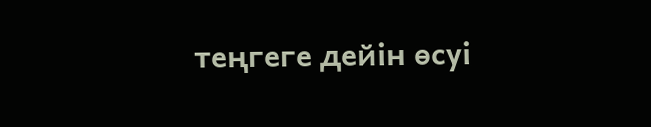теңгеге дейін өсуі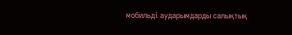мобильді аударымдарды салықтық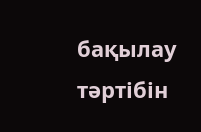бақылау тәртібін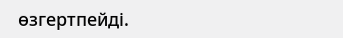өзгертпейді.